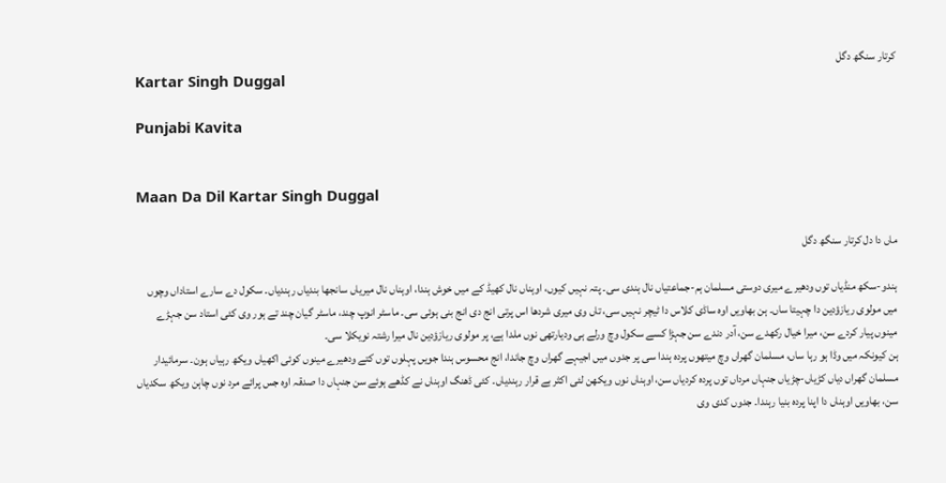کرتار سنگھ دگل
Kartar Singh Duggal

Punjabi Kavita


Maan Da Dil Kartar Singh Duggal

ماں دا دل کرتار سنگھ دگل

ہندو-سکھ منڈیاں توں ودھیرے میری دوستی مسلمان ہم-جماعتیاں نال ہندی سی۔ پتہ نہیں کیوں، اوہناں نال کھیڈ کے میں خوش ہندا، اوہناں نال میریاں سانجھا بندیاں رہندیاں۔ سکول دے سارے استاداں وچوں میں مولوی ریازؤدین دا چہیتا ساں۔ ہن بھاویں اوہ ساڈی کلاس دا ٹیچر نہیں سی، تاں وی میری شردھا اس پرتی انج دی انج بنی ہوئی سی۔ ماسٹر انوپ چند، ماسٹر گیان چند تے ہور وی کئی استاد سن جہڑے مینوں پیار کردے سن، میرا خیال رکھدے سن، آدر دندے سن جہڑا کسے سکول وچ ورلے ہی ودیارتھی نوں ملدا ہے، پر مولوی ریازؤدین نال میرا رشتہ نویکلا سی۔
ہن کیونکہ میں وڈا ہو رہا ساں، مسلمان گھراں وچ میتھوں پردہ ہندا سی پر جدوں میں اجیہے گھراں وچ جاندا، انج محسوس ہندا جویں پہلوں توں کتے ودھیرے مینوں کوئی اکھیاں ویکھ رہیاں ہون۔ سرمائیدار مسلمان گھراں دیاں کڑیاں-چڑیاں جنہاں مرداں توں پردہ کردیاں سن، اوہناں نوں ویکھن لئی اکثر بے قرار رہندیاں۔ کئی ڈھنگ اوہناں نے کڈھے ہوئے سن جنہاں دا صدقہ اوہ جس پرائے مرد نوں چاہن ویکھ سکدیاں سن، بھاویں اوہناں دا اپنا پردہ بنیا رہندا۔ جدوں کدی وی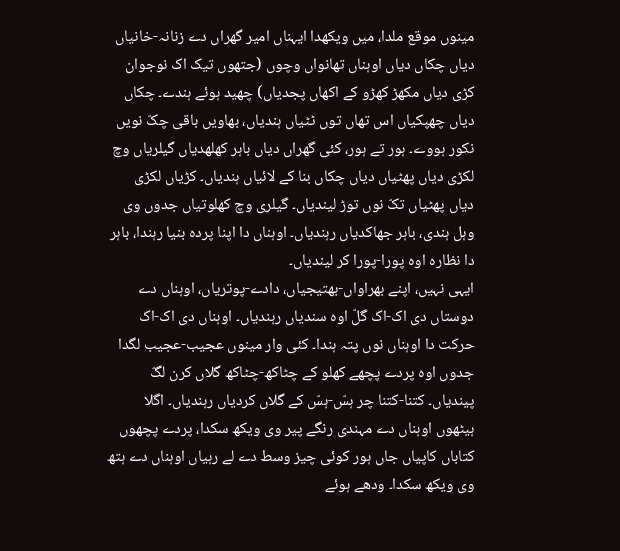مینوں موقع ملدا، میں ویکھدا ایہناں امیر گھراں دے زنانہ-خانیاں دیاں چکاں دیاں اوہناں تھانواں وچوں (جتھوں تیک اک نوجوان کڑی دیاں مکھڑ کھڑو کے اکھاں پجدیاں) چھید ہوئے ہندے۔ چکاں دیاں چھپکیاں اس تھاں توں ٹٹیاں ہندیاں، بھاویں باقی چکّ نویں نکور ہووے۔ ہور تے ہور، کئی گھراں دیاں باہر کھلھدیاں گیلریاں وچ لکڑی دیاں پھٹیاں دیاں چکاں بنا کے لائیاں ہندیاں۔ کڑیاں لکڑی دیاں پھٹیاں تکّ نوں توڑ لیندیاں۔ گیلری وچ کھلوتیاں جدوں وی وہل ہندی، باہر جھاکدیاں رہندیاں۔ اوہناں دا اپنا پردہ بنیا رہندا، باہر دا نظارہ اوہ پورا-پورا کر لیندیاں۔
ایہی نہیں، اپنے بھراواں-بھتیجیاں، دادے-پوتریاں، اوہناں دے دوستاں دی اک-اک گلّ اوہ سندیاں رہندیاں۔ اوہناں دی اک-اک حرکت دا اوہناں نوں پتہ ہندا۔ کئی وار مینوں عجیب-عجیب لگدا جدوں اوہ پردے پچھے کھلو کے چٹاکھ-چٹاکھ گلاں کرن لگّ پیندیاں۔ کتنا-کتنا چر ہسّ-ہسّ کے گلاں کردیاں رہندیاں۔ اگلا ہیٹھوں اوہناں دے مہندی رنگے پیر وی ویکھ سکدا، پردے پچھوں کتاباں کاپیاں جاں ہور کوئی چیز وسط دے لے رہیاں اوہناں دے ہتھ وی ویکھ سکدا۔ ودھے ہوئے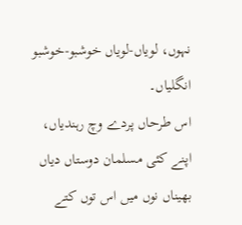نہوں، لویاں-لویاں خوشبو-خوشبو انگلیاں۔
اس طرحاں پردے وچ رہندیاں، اپنے کئی مسلمان دوستاں دیاں بھیناں نوں میں اس توں کتے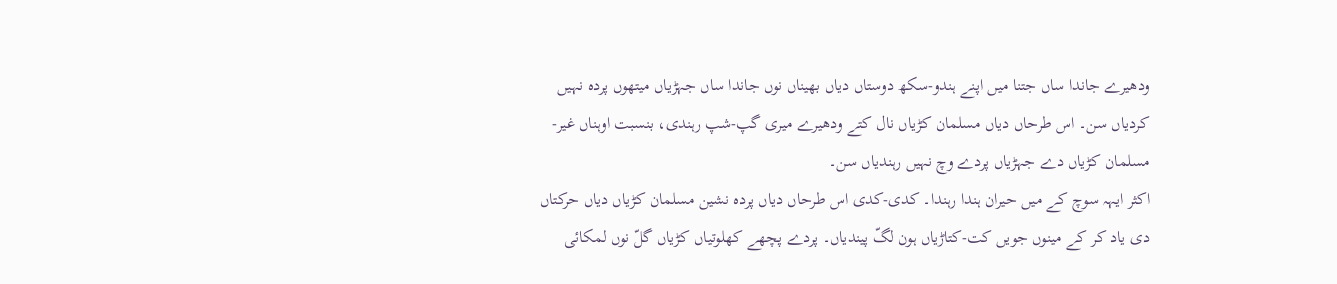ودھیرے جاندا ساں جتنا میں اپنے ہندو-سکھ دوستاں دیاں بھیناں نوں جاندا ساں جہڑیاں میتھوں پردہ نہیں کردیاں سن۔ اس طرحاں دیاں مسلمان کڑیاں نال کتے ودھیرے میری گپ-شپ رہندی، بنسبت اوہناں غیر-مسلمان کڑیاں دے جہڑیاں پردے وچ نہیں رہندیاں سن۔
اکثر ایہہ سوچ کے میں حیران ہندا رہندا۔ کدی-کدی اس طرحاں دیاں پردہ نشین مسلمان کڑیاں دیاں حرکتاں دی یاد کر کے مینوں جویں کت-کتاڑیاں ہون لگّ پیندیاں۔ پردے پچھے کھلوتیاں کڑیاں گلّ نوں لمکائی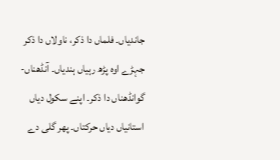جاندیاں۔ فلماں دا ذکر، ناولاں دا ذکر جہڑے اوہ پڑھ رہیاں ہندیاں۔ آنڈھناں-گوانڈھناں دا ذکر۔ اپنے سکول دیاں استانیاں دیاں حرکتاں۔ پھر گلی دے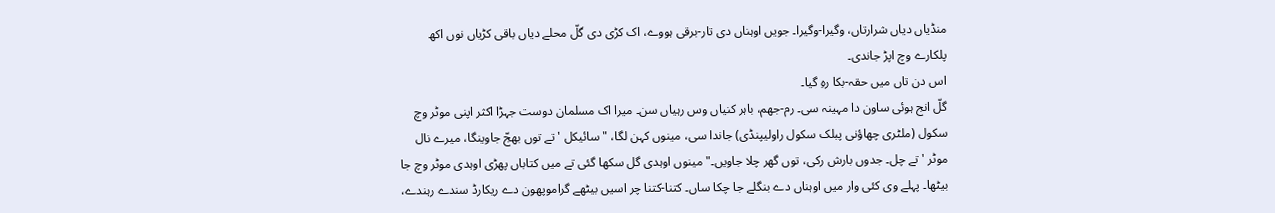منڈیاں دیاں شرارتاں، وگیرا-وگیرا۔ جویں اوہناں دی تار-برقی ہووے، اک کڑی دی گلّ محلے دیاں باقی کڑیاں نوں اکھ پلکارے وچ اپڑ جاندی۔
اس دن تاں میں حقہ-بکا رہِ گیا۔
گلّ انج ہوئی ساون دا مہینہ سی۔ رم-جھم، باہر کنیاں وس رہیاں سن۔ میرا اک مسلمان دوست جہڑا اکثر اپنی موٹر وچ سکول (ملٹری چھاؤنی پبلک سکول راولیپنڈی) جاندا سی، مینوں کہن لگا، "سائیکل 'تے توں بھجّ جاوینگا، میرے نال موٹر 'تے چل۔ جدوں بارش رکی، توں گھر چلا جاویں۔" مینوں اوہدی گل سکھا گئی تے میں کتاباں پھڑی اوہدی موٹر وچ جا بیٹھا۔ پہلے وی کئی وار میں اوہناں دے بنگلے جا چکا ساں۔ کتنا-کتنا چر اسیں بیٹھے گراموپھون دے ریکارڈ سندے رہندے،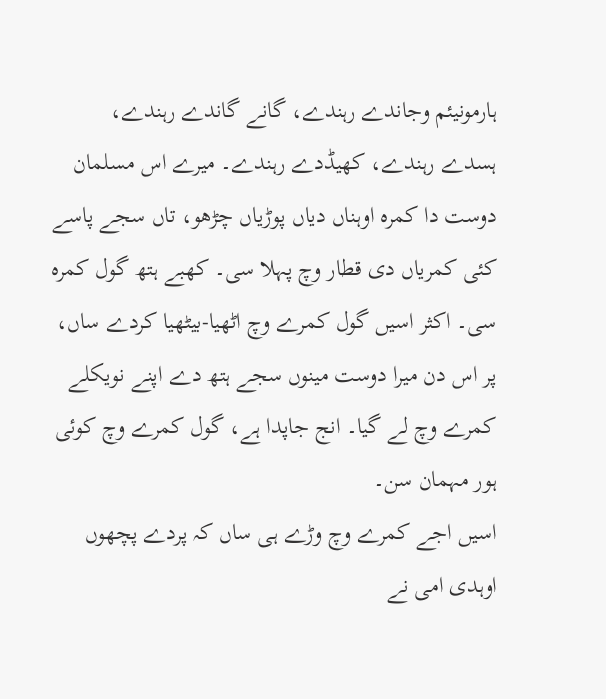ہارمونیئم وجاندے رہندے، گانے گاندے رہندے، ہسدے رہندے، کھیڈدے رہندے۔ میرے اس مسلمان دوست دا کمرہ اوہناں دیاں پوڑیاں چڑھو، تاں سجے پاسے کئی کمریاں دی قطار وچ پہلا سی۔ کھبے ہتھ گول کمرہ سی۔ اکثر اسیں گول کمرے وچ اٹھیا-بیٹھیا کردے ساں، پر اس دن میرا دوست مینوں سجے ہتھ دے اپنے نویکلے کمرے وچ لے گیا۔ انج جاپدا ہے، گول کمرے وچ کوئی ہور مہمان سن۔
اسیں اجے کمرے وچ وڑے ہی ساں کہ پردے پچھوں اوہدی امی نے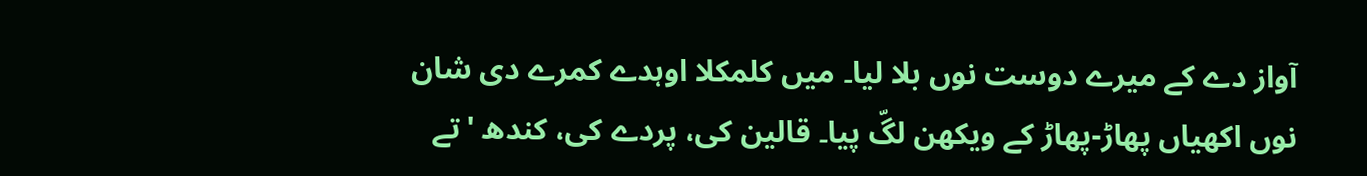آواز دے کے میرے دوست نوں بلا لیا۔ میں کلمکلا اوہدے کمرے دی شان نوں اکھیاں پھاڑ-پھاڑ کے ویکھن لگّ پیا۔ قالین کی، پردے کی، کندھ 'تے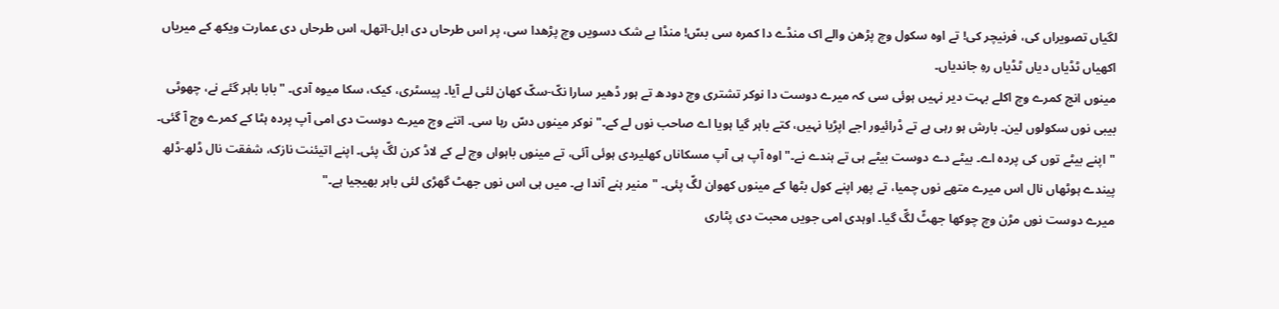لگیاں تصویراں کی، فرنیچر کی! تے اوہ سکول وچ پڑھن والے اک منڈے دا کمرہ سی بسّ! منڈا بے شک دسویں وچ پڑھدا سی، پر اس طرحاں دی ابل-اتھل، اس طرحاں دی عمارت ویکھ کے میریاں اکھیاں ٹڈیاں دیاں ٹڈیاں رہِ جاندیاں۔
مینوں انج کمرے وچ اکلے بہت دیر نہیں ہوئی سی کہ میرے دوست دا نوکر تشتری وچ دودھ تے ہور ڈھیر سارا نکّ-سکّ کھان لئی لے آیا۔ پیسٹری، کیک، سکا میوہ آدی۔ "بابا باہر گئے نے، چھوٹی بیبی نوں سکولوں لین۔ بارش ہو رہی ہے تے ڈرائیور اجے اپڑیا نہیں، کتے باہر گیا ہویا اے صاحب نوں لے کے۔" نوکر مینوں دسّ رہا سی۔ اتنے وچ میرے دوست دی امی آپ پردہ ہٹا کے کمرے وچ آ گئی۔
"اپنے بیٹے توں کی پردہ اے۔ بیٹے دے دوست بیٹے ہی تے ہندے نے۔" اوہ آپ ہی آپ مسکاناں کھلیردی ہوئی آئی، تے مینوں باہواں وچ لے کے لاڈ کرن لگّ پئی۔ اپنے اتیئنت نازک، شفقت نال ڈلھ-ڈلھ پیندے ہوٹھاں نال اس میرے متھے نوں چمیا، تے پھر اپنے کول بٹھا کے مینوں کھوان لگّ پئی۔ "منیر ہنے آندا ہے۔ میں ہی اس نوں جھٹ گھڑی لئی باہر بھیجیا ہے۔"
میرے دوست نوں مڑن وچ چوکھا جھٹّ لگّ گیا۔ اوہدی امی جویں محبت دی پٹاری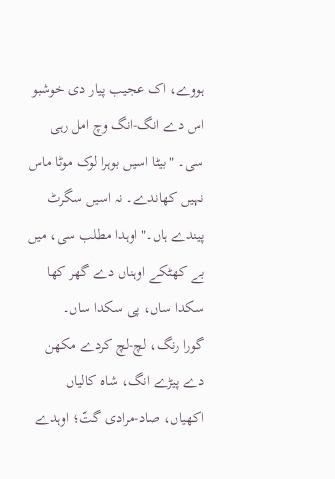ہووے، اک عجیب پیار دی خوشبو اس دے انگ-انگ وچ امل رہی سی۔ "بیٹا اسیں بوہرا لوک موٹا ماس نہیں کھاندے۔ نہ اسیں سگرٹ پیندے ہاں۔" اوہدا مطلب سی، میں بے کھٹکے اوہناں دے گھر کھا سکدا ساں، پی سکدا ساں۔
گورا رنگ، لچ-لچ کردے مکھن دے پیڑے انگ، شاہ کالیاں اکھیاں، صاد-مرادی گتّ؛ اوہدے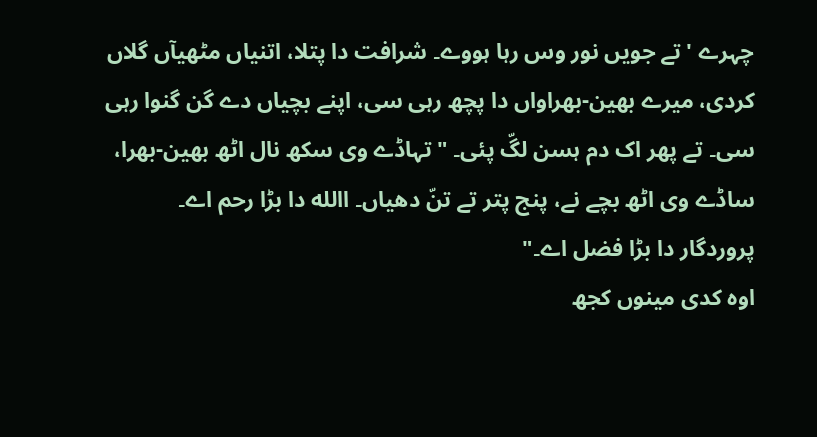چہرے 'تے جویں نور وس رہا ہووے۔ شرافت دا پتلا، اتنیاں مٹھیآں گلاں کردی، میرے بھین-بھراواں دا پچھ رہی سی، اپنے بچیاں دے گن گنوا رہی سی۔ تے پھر اک دم ہسن لگّ پئی۔ "تہاڈے وی سکھ نال اٹھ بھین-بھرا، ساڈے وی اٹھ بچے نے، پنج پتر تے تنّ دھیاں۔ االله دا بڑا رحم اے۔ پروردگار دا بڑا فضل اے۔"
اوہ کدی مینوں کجھ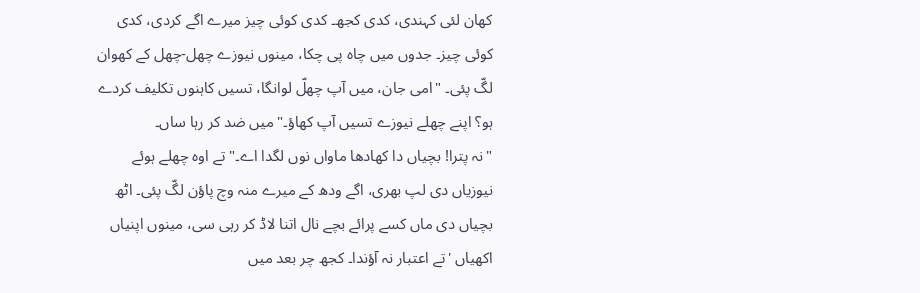کھان لئی کہندی، کدی کجھ۔ کدی کوئی چیز میرے اگے کردی، کدی کوئی چیز۔ جدوں میں چاہ پی چکا، مینوں نیوزے چھل-چھل کے کھوان لگّ پئی۔ "امی جان، میں آپ چھلّ لوانگا، تسیں کاہنوں تکلیف کردے ہو؟ اپنے چھلے نیوزے تسیں آپ کھاؤ۔" میں ضد کر رہا ساں۔
"نہ پترا! بچیاں دا کھادھا ماواں نوں لگدا اے۔" تے اوہ چھلے ہوئے نیوزیاں دی لپ بھری، اگے ودھ کے میرے منہ وچ پاؤن لگّ پئی۔ اٹھ بچیاں دی ماں کسے پرائے بچے نال اتنا لاڈ کر رہی سی، مینوں اپنیاں اکھیاں 'تے اعتبار نہ آؤندا۔ کجھ چر بعد میں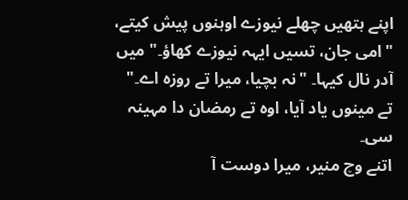اپنے ہتھیں چھلے نیوزے اوہنوں پیش کیتے، "امی جان، تسیں ایہہ نیوزے کھاؤ۔" میں آدر نال کیہا۔ "نہ بچیا، میرا تے روزہ اے۔" تے مینوں یاد آیا، اوہ تے رمضان دا مہینہ سی۔
اتنے وچ منیر، میرا دوست آ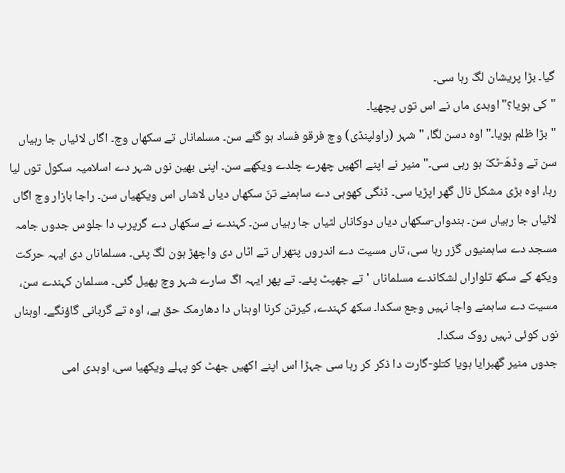گیا۔ بڑا پریشان لگّ رہا سی۔
"کی ہویا؟" اوہدی ماں نے اس توں پچھیا۔
"بڑا ظلم ہویا۔" اوہ دسن لگا، "شہر (راولپنڈی) وچ فرقو فساد ہو گئے سن۔ مسلماناں تے سکھاں وچ۔ اگاں لائیاں جا رہیاں سن تے وڈھّ-ٹکّ ہو رہی سی۔" منیر نے اپنے اکھیں چھرے چلدے ویکھے سن۔ اپنی بھین نوں شہر دے اسلامیہ سکول توں لیا رہا، اوہ بڑی مشکل نال گھر اپڑیا سی۔ ڈنگی کھوہی دے ساہمنے تنّ سکھاں دیاں لاشاں اس ویکھیاں سن۔ راجا بازار وچ اگاں لائیاں جا رہیاں سن۔ ہندواں-سکھاں دیاں دوکاناں لٹیاں جا رہیاں سن۔ کہندے نے سکھاں دے گرپرب دا جلوس جدوں جامہ مسجد دے ساہمنیوں گزر رہا سی، تاں مسیت دے اندروں پتھراں تے اٹاں دی واچھڑ ہون لگّ پئی۔ مسلماناں دی ایہہ حرکت ویکھ کے سکھ تلواراں لشکاندے مسلماناں 'تے جھپٹ پئے۔ تے پھر ایہہ اگّ سارے شہر وچ پھیل گئی۔ مسلمان کہندے سن، مسیت دے ساہمنے واجا نہیں وجع سکدا۔ سکھ کہندے، کیرتن کرنا اوہناں دا دھارمک حق ہے، اوہ تے گربانی گاؤنگے۔ اوہناں نوں کوئی نہیں روک سکدا۔
جدوں منیر گھبرایا ہویا کتلو-گارت دا ذکر کر رہا سی جہڑا اس اپنے اکھیں جھٹ کو پہلے ویکھیا سی، اوہدی امی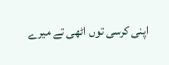اپنی کرسی توں اٹھی تے میرے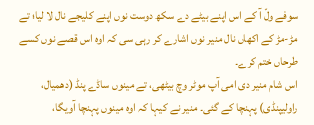سوفے ولّ آ کے اس اپنے بیٹے دے سکھ دوست نوں اپنے کلیجے نال لا لیا؛ تے مڑ-مڑ کے اکھاں نال منیر نوں اشارے کر رہی سی کہ اوہ اس قصے نوں کسے طرحاں ختم کرے۔
اس شام منیر دی امی آپ موٹر وچ بیٹھی، تے مینوں ساڈے پنڈ (دھمیال، راولیپنڈی) پہنچا کے گئی۔ منیر نے کیہا کہ اوہ مینوں پہنچا آویگا،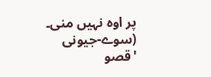پر اوہ نہیں منی۔
(سوے-جیونی 'قصو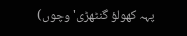پہہ کھولؤ گنٹھڑی' وچوں)